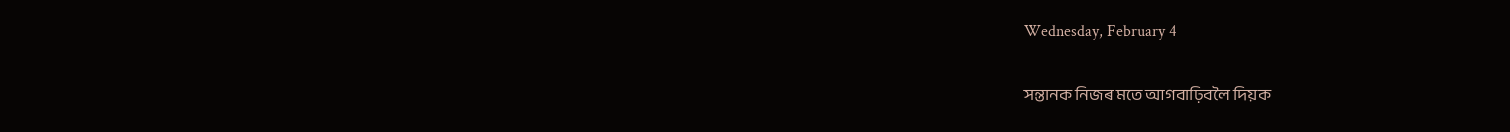Wednesday, February 4

সন্তানক নিজৰ মতে আগবাঢ়িবলৈ দিয়ক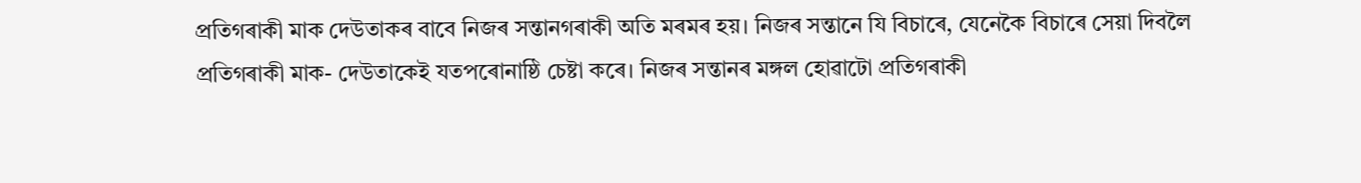প্ৰতিগৰাকী মাক দেউতাকৰ বাবে নিজৰ সন্তানগৰাকী অতি মৰমৰ হয়। নিজৰ সন্তানে যি বিচাৰে, যেনেকৈ বিচাৰে সেয়া দিবলৈ প্ৰতিগৰাকী মাক- দেউতাকেই যতপৰোনাষ্ঠি চেষ্টা কৰে। নিজৰ সন্তানৰ মঙ্গল হোৱাটো প্ৰতিগৰাকী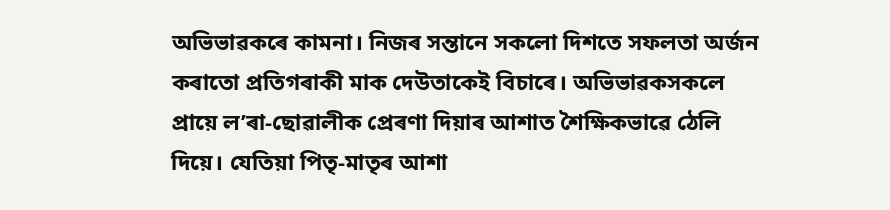অভিভাৱকৰে কামনা। নিজৰ সন্তানে সকলো দিশতে সফলতা অৰ্জন কৰাতো প্ৰতিগৰাকী মাক দেউতাকেই বিচাৰে। অভিভাৱকসকলে প্ৰায়ে ল’ৰা-ছোৱালীক প্ৰেৰণা দিয়াৰ আশাত শৈক্ষিকভাৱে ঠেলি দিয়ে। যেতিয়া পিতৃ-মাতৃৰ আশা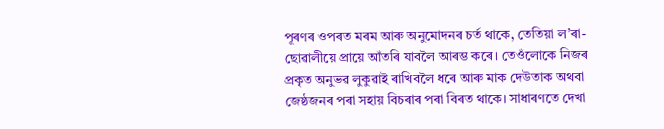পূৰণৰ ওপৰত মৰম আৰু অনুমোদনৰ চৰ্ত থাকে, তেতিয়া ল’ৰা-ছোৱালীয়ে প্ৰায়ে আঁতৰি যাবলৈ আৰম্ভ কৰে। তেওঁলোকে নিজৰ প্ৰকৃত অনুভৱ লুকুৱাই ৰাখিবলৈ ধৰে আৰু মাক দেউতাক অথবা জেষ্ঠজনৰ পৰা সহায় বিচৰাৰ পৰা বিৰত থাকে। সাধাৰণতে দেখা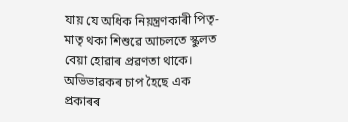যায় যে অধিক নিয়ন্ত্ৰণকাৰী পিতৃ-মাতৃ থকা শিশুৱে আচলতে স্কুলত বেয়া হোৱাৰ প্ৰৱণতা থাকে। অভিভাৱকৰ চাপ হৈছে এক প্ৰকাৰৰ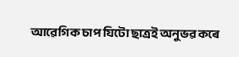আৱেগিক চাপ যিটো ছাত্ৰই অনুভৱ কৰে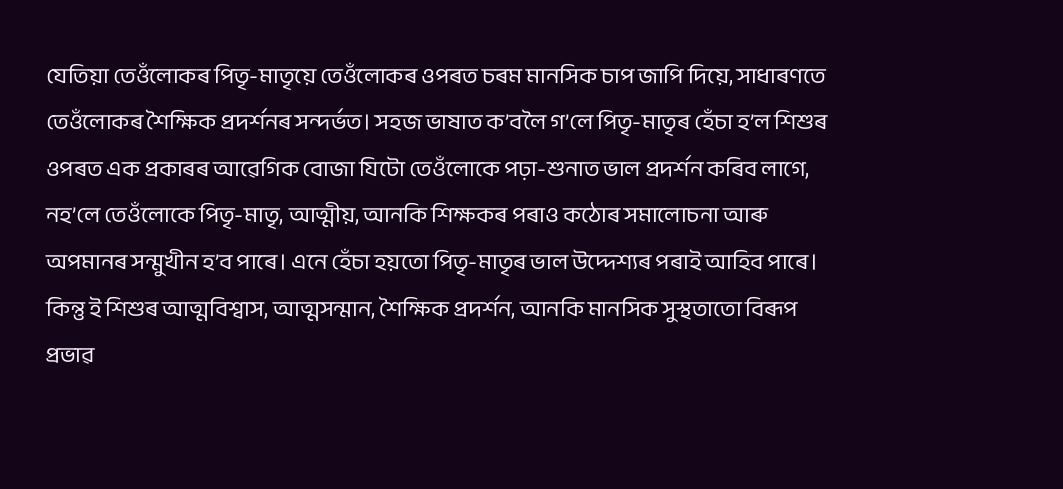যেতিয়া তেওঁলোকৰ পিতৃ-মাতৃয়ে তেওঁলোকৰ ওপৰত চৰম মানসিক চাপ জাপি দিয়ে, সাধাৰণতে তেওঁলোকৰ শৈক্ষিক প্ৰদৰ্শনৰ সন্দৰ্ভত। সহজ ভাষাত ক’বলৈ গ’লে পিতৃ-মাতৃৰ হেঁচা হ’ল শিশুৰ ওপৰত এক প্ৰকাৰৰ আৱেগিক বোজা যিটো তেওঁলোকে পঢ়া-শুনাত ভাল প্ৰদৰ্শন কৰিব লাগে, নহ’লে তেওঁলোকে পিতৃ-মাতৃ, আত্মীয়, আনকি শিক্ষকৰ পৰাও কঠোৰ সমালোচনা আৰু অপমানৰ সন্মুখীন হ’ব পাৰে। এনে হেঁচা হয়তো পিতৃ-মাতৃৰ ভাল উদ্দেশ্যৰ পৰাই আহিব পাৰে। কিন্তু ই শিশুৰ আত্মবিশ্বাস, আত্মসন্মান, শৈক্ষিক প্ৰদৰ্শন, আনকি মানসিক সুস্থতাতো বিৰূপ প্ৰভাৱ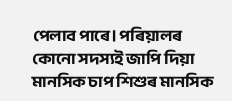পেলাব পাৰে। পৰিয়ালৰ কোনো সদস্যই জাপি দিয়া মানসিক চাপ শিশুৰ মানসিক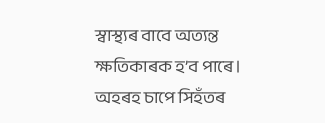স্বাস্থ্যৰ বাবে অত্যন্ত ক্ষতিকাৰক হ’ব পাৰে। অহৰহ চাপে সিহঁতৰ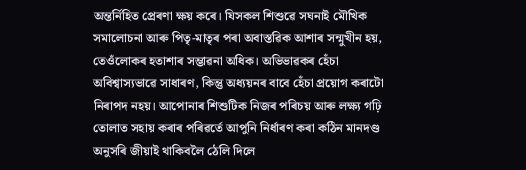অন্তৰ্নিহিত প্ৰেৰণা ক্ষয় কৰে। যিসকল শিশুৱে সঘনাই মৌখিক সমালোচনা আৰু পিতৃ-মাতৃৰ পৰা অবাস্তৱিক আশাৰ সন্মুখীন হয়, তেওঁলোকৰ হতাশাৰ সম্ভাৱনা অধিক। অভিভাৱকৰ হেঁচা অবিশ্বাস্যভাৱে সাধাৰণ, কিন্তু অধ্যয়নৰ বাবে হেঁচা প্ৰয়োগ কৰাটো নিৰাপদ নহয়। আপোনাৰ শিশুটিক নিজৰ পৰিচয় আৰু লক্ষ্য গঢ়ি তোলাত সহায় কৰাৰ পৰিৱৰ্তে আপুনি নিৰ্ধাৰণ কৰা কঠিন মানদণ্ড অনুসৰি জীয়াই থাকিবলৈ ঠেলি দিলে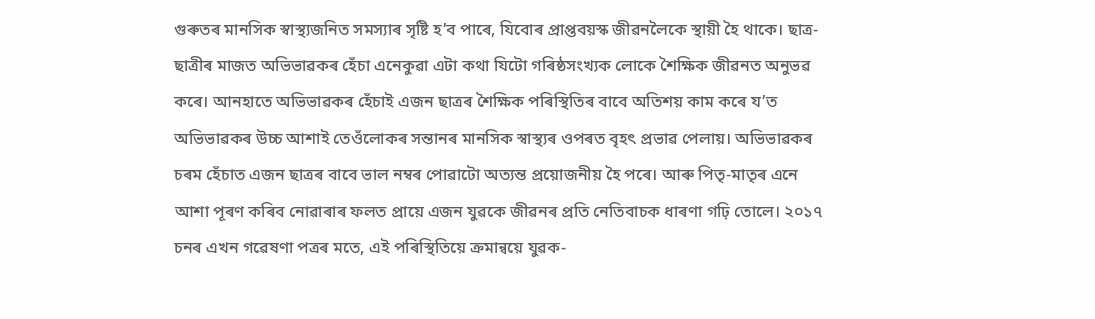গুৰুতৰ মানসিক স্বাস্থ্যজনিত সমস্যাৰ সৃষ্টি হ’ব পাৰে, যিবোৰ প্ৰাপ্তবয়স্ক জীৱনলৈকে স্থায়ী হৈ থাকে। ছাত্ৰ-ছাত্ৰীৰ মাজত অভিভাৱকৰ হেঁচা এনেকুৱা এটা কথা যিটো গৰিষ্ঠসংখ্যক লোকে শৈক্ষিক জীৱনত অনুভৱ কৰে। আনহাতে অভিভাৱকৰ হেঁচাই এজন ছাত্ৰৰ শৈক্ষিক পৰিস্থিতিৰ বাবে অতিশয় কাম কৰে য’ত অভিভাৱকৰ উচ্চ আশাই তেওঁলোকৰ সন্তানৰ মানসিক স্বাস্থ্যৰ ওপৰত বৃহৎ প্ৰভাৱ পেলায়। অভিভাৱকৰ চৰম হেঁচাত এজন ছাত্ৰৰ বাবে ভাল নম্বৰ পোৱাটো অত্যন্ত প্ৰয়োজনীয় হৈ পৰে। আৰু পিতৃ-মাতৃৰ এনে আশা পূৰণ কৰিব নোৱাৰাৰ ফলত প্ৰায়ে এজন যুৱকে জীৱনৰ প্ৰতি নেতিবাচক ধাৰণা গঢ়ি তোলে। ২০১৭ চনৰ এখন গৱেষণা পত্ৰৰ মতে, এই পৰিস্থিতিয়ে ক্ৰমান্বয়ে যুৱক-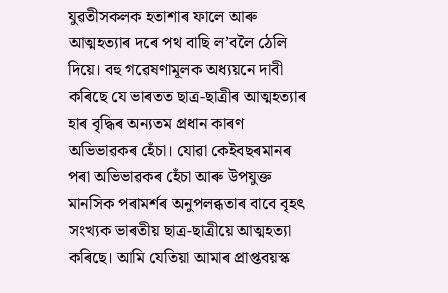যুৱতীসকলক হতাশাৰ ফালে আৰু আত্মহত্যাৰ দৰে পথ বাছি ল’বলৈ ঠেলি দিয়ে। বহু গৱেষণামূলক অধ্যয়নে দাবী কৰিছে যে ভাৰতত ছাত্ৰ-ছাত্ৰীৰ আত্মহত্যাৰ হাৰ বৃদ্ধিৰ অন্যতম প্ৰধান কাৰণ অভিভাৱকৰ হেঁচা। যোৱা কেইবছৰমানৰ পৰা অভিভাৱকৰ হেঁচা আৰু উপযুক্ত মানসিক পৰামৰ্শৰ অনুপলব্ধতাৰ বাবে বৃহৎ সংখ্যক ভাৰতীয় ছাত্ৰ-ছাত্ৰীয়ে আত্মহত্যা কৰিছে। আমি যেতিয়া আমাৰ প্ৰাপ্তবয়স্ক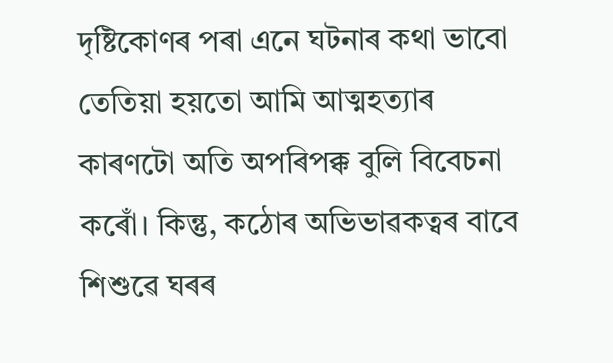দৃষ্টিকোণৰ পৰা এনে ঘটনাৰ কথা ভাবো তেতিয়া হয়তো আমি আত্মহত্যাৰ কাৰণটো অতি অপৰিপক্ক বুলি বিবেচনা কৰোঁ। কিন্তু, কঠোৰ অভিভাৱকত্বৰ বাবে শিশুৱে ঘৰৰ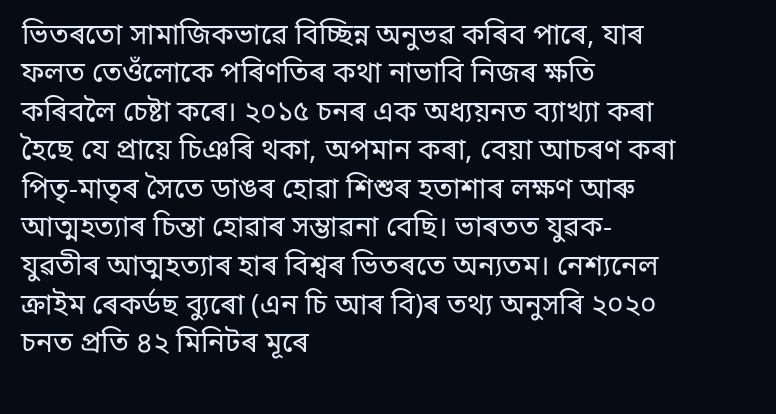ভিতৰতো সামাজিকভাৱে বিচ্ছিন্ন অনুভৱ কৰিব পাৰে, যাৰ ফলত তেওঁলোকে পৰিণতিৰ কথা নাভাবি নিজৰ ক্ষতি কৰিবলৈ চেষ্টা কৰে। ২০১৫ চনৰ এক অধ্যয়নত ব্যাখ্যা কৰা হৈছে যে প্ৰায়ে চিঞৰি থকা, অপমান কৰা, বেয়া আচৰণ কৰা পিতৃ-মাতৃৰ সৈতে ডাঙৰ হোৱা শিশুৰ হতাশাৰ লক্ষণ আৰু আত্মহত্যাৰ চিন্তা হোৱাৰ সম্ভাৱনা বেছি। ভাৰতত যুৱক-যুৱতীৰ আত্মহত্যাৰ হাৰ বিশ্বৰ ভিতৰতে অন্যতম। নেশ্যনেল ক্ৰাইম ৰেকৰ্ডছ ব্যুৰো (এন চি আৰ বি)ৰ তথ্য অনুসৰি ২০২০ চনত প্ৰতি ৪২ মিনিটৰ মূৰে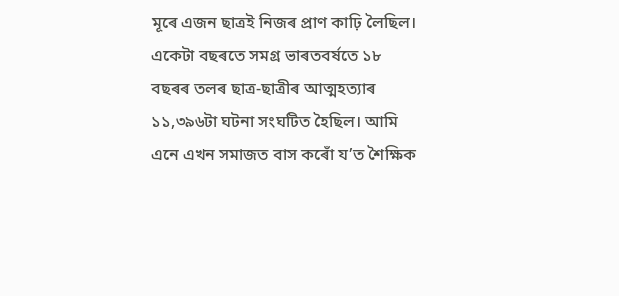মূৰে এজন ছাত্ৰই নিজৰ প্ৰাণ কাঢ়ি লৈছিল। একেটা বছৰতে সমগ্ৰ ভাৰতবৰ্ষতে ১৮ বছৰৰ তলৰ ছাত্ৰ-ছাত্ৰীৰ আত্মহত্যাৰ ১১,৩৯৬টা ঘটনা সংঘটিত হৈছিল। আমি এনে এখন সমাজত বাস কৰোঁ য’ত শৈক্ষিক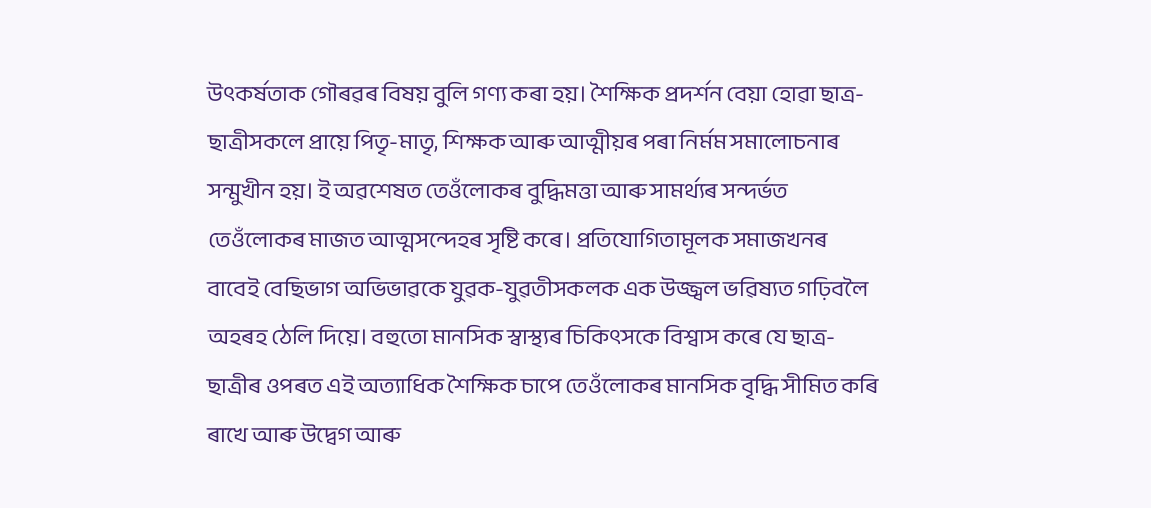উৎকৰ্ষতাক গৌৰৱৰ বিষয় বুলি গণ্য কৰা হয়। শৈক্ষিক প্ৰদৰ্শন বেয়া হোৱা ছাত্ৰ-ছাত্ৰীসকলে প্ৰায়ে পিতৃ-মাতৃ, শিক্ষক আৰু আত্মীয়ৰ পৰা নিৰ্মম সমালোচনাৰ সন্মুখীন হয়। ই অৱশেষত তেওঁলোকৰ বুদ্ধিমত্তা আৰু সামৰ্থ্যৰ সন্দৰ্ভত তেওঁলোকৰ মাজত আত্মসন্দেহৰ সৃষ্টি কৰে। প্ৰতিযোগিতামূলক সমাজখনৰ বাবেই বেছিভাগ অভিভাৱকে যুৱক-যুৱতীসকলক এক উজ্জ্বল ভৱিষ্যত গঢ়িবলৈ অহৰহ ঠেলি দিয়ে। বহুতো মানসিক স্বাস্থ্যৰ চিকিৎসকে বিশ্বাস কৰে যে ছাত্ৰ-ছাত্ৰীৰ ওপৰত এই অত্যাধিক শৈক্ষিক চাপে তেওঁলোকৰ মানসিক বৃদ্ধি সীমিত কৰি ৰাখে আৰু উদ্বেগ আৰু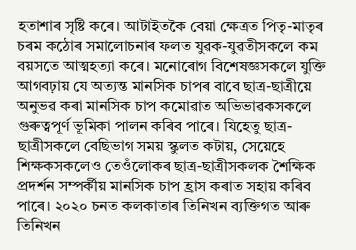হতাশাৰ সৃষ্টি কৰে। আটাইতকৈ বেয়া ক্ষেত্ৰত পিতৃ-মাতৃৰ চৰম কঠোৰ সমালোচনাৰ ফলত যুৱক-যুৱতীসকলে কম বয়সতে আত্মহত্যা কৰে। মনোৰোগ বিশেষজ্ঞসকলে যুক্তি আগবঢ়ায় যে অত্যন্ত মানসিক চাপৰ বাবে ছাত্ৰ-ছাত্ৰীয়ে অনুভৱ কৰা মানসিক চাপ কমোৱাত অভিভাৱকসকলে গুৰুত্বপূৰ্ণ ভূমিকা পালন কৰিব পাৰে। যিহেতু ছাত্ৰ-ছাত্ৰীসকলে বেছিভাগ সময় স্কুলত কটায়, সেয়েহে শিক্ষকসকলেও তেওঁলোকৰ ছাত্ৰ-ছাত্ৰীসকলক শৈক্ষিক প্ৰদৰ্শন সম্পৰ্কীয় মানসিক চাপ হ্ৰাস কৰাত সহায় কৰিব পাৰে। ২০২০ চনত কলকাতাৰ তিনিখন ব্যক্তিগত আৰু তিনিখন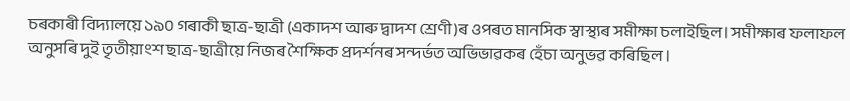চৰকাৰী বিদ্যালয়ে ১৯০ গৰাকী ছাত্ৰ-ছাত্ৰী (একাদশ আৰু দ্বাদশ শ্ৰেণী)ৰ ওপৰত মানসিক স্বাস্থ্যৰ সমীক্ষা চলাইছিল। সমীক্ষাৰ ফলাফল অনুসৰি দুই তৃতীয়াংশ ছাত্ৰ-ছাত্ৰীয়ে নিজৰ শৈক্ষিক প্ৰদৰ্শনৰ সন্দৰ্ভত অভিভাৱকৰ হেঁচা অনুভৱ কৰিছিল ।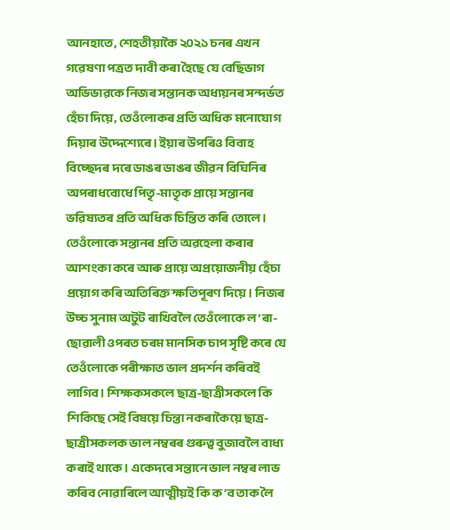আনহাতে, শেহতীয়াকৈ ২০২১ চনৰ এখন গৱেষণা পত্ৰত দাবী কৰা হৈছে যে বেছিভাগ অভিভাৱকে নিজৰ সন্তানক অধ্যয়নৰ সন্দৰ্ভত হেঁচা দিয়ে, তেওঁলোকৰ প্ৰতি অধিক মনোযোগ দিয়াৰ উদ্দেশ্যেৰে। ইয়াৰ উপৰিও বিবাহ বিচ্ছেদৰ দৰে ডাঙৰ ডাঙৰ জীৱন বিঘিনিৰ অপৰাধবোধে পিতৃ-মাতৃক প্ৰায়ে সন্তানৰ ভৱিষ্যতৰ প্ৰতি অধিক চিন্তিত কৰি তোলে। তেওঁলোকে সন্তানৰ প্ৰতি অৱহেলা কৰাৰ আশংকা কৰে আৰু প্ৰায়ে অপ্ৰয়োজনীয় হেঁচা প্ৰয়োগ কৰি অতিৰিক্ত ক্ষতিপূৰণ দিয়ে। নিজৰ উচ্চ সুনাম অটুট ৰাখিবলৈ তেওঁলোকে ল’ৰা- ছোৱালী ওপৰত চৰম মানসিক চাপ সৃষ্টি কৰে যে তেওঁলোকে পৰীক্ষাত ভাল প্ৰদৰ্শন কৰিবই লাগিব। শিক্ষকসকলে ছাত্ৰ-ছাত্ৰীসকলে কি শিকিছে সেই বিষয়ে চিন্তা নকৰাকৈয়ে ছাত্ৰ-ছাত্ৰীসকলক ভাল নম্বৰৰ গুৰুত্ব বুজাবলৈ বাধ্য কৰাই থাকে। একেদৰে সন্তানে ভাল নম্বৰ লাভ কৰিব নোৱাৰিলে আত্মীয়ই কি ক’ব তাক লৈ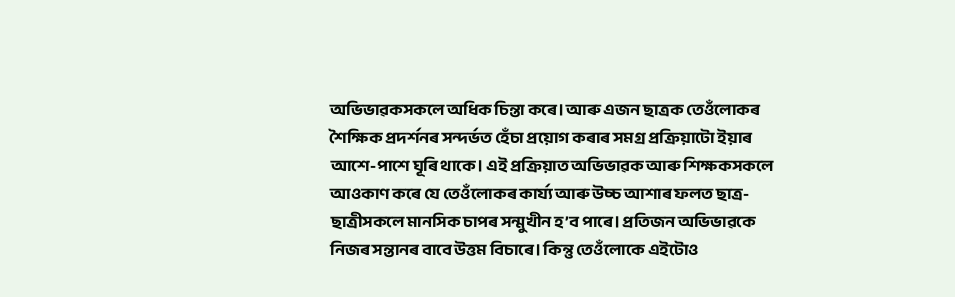অভিভাৱকসকলে অধিক চিন্তা কৰে। আৰু এজন ছাত্ৰক তেওঁলোকৰ শৈক্ষিক প্ৰদৰ্শনৰ সন্দৰ্ভত হেঁচা প্ৰয়োগ কৰাৰ সমগ্ৰ প্ৰক্ৰিয়াটো ইয়াৰ আশে-পাশে ঘূৰি থাকে। এই প্ৰক্ৰিয়াত অভিভাৱক আৰু শিক্ষকসকলে আওকাণ কৰে যে তেওঁলোকৰ কাৰ্য্য আৰু উচ্চ আশাৰ ফলত ছাত্ৰ-ছাত্ৰীসকলে মানসিক চাপৰ সন্মুখীন হ’ব পাৰে। প্ৰতিজন অভিভাৱকে নিজৰ সন্তানৰ বাবে উত্তম বিচাৰে। কিন্তু তেওঁলোকে এইটোও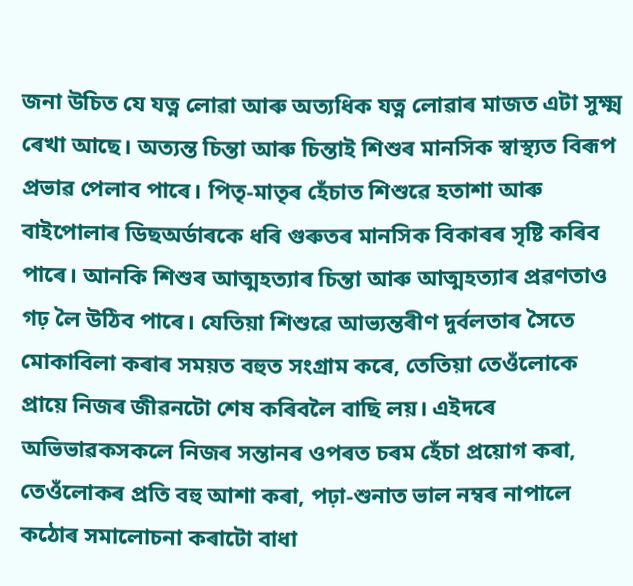জনা উচিত যে যত্ন লোৱা আৰু অত্যধিক যত্ন লোৱাৰ মাজত এটা সুক্ষ্ম ৰেখা আছে। অত্যন্ত চিন্তা আৰু চিন্তাই শিশুৰ মানসিক স্বাস্থ্যত বিৰূপ প্ৰভাৱ পেলাব পাৰে। পিতৃ-মাতৃৰ হেঁচাত শিশুৱে হতাশা আৰু বাইপোলাৰ ডিছঅৰ্ডাৰকে ধৰি গুৰুতৰ মানসিক বিকাৰৰ সৃষ্টি কৰিব পাৰে। আনকি শিশুৰ আত্মহত্যাৰ চিন্তা আৰু আত্মহত্যাৰ প্ৰৱণতাও গঢ় লৈ উঠিব পাৰে। যেতিয়া শিশুৱে আভ্যন্তৰীণ দুৰ্বলতাৰ সৈতে মোকাবিলা কৰাৰ সময়ত বহুত সংগ্ৰাম কৰে, তেতিয়া তেওঁলোকে প্ৰায়ে নিজৰ জীৱনটো শেষ কৰিবলৈ বাছি লয়। এইদৰে অভিভাৱকসকলে নিজৰ সন্তানৰ ওপৰত চৰম হেঁচা প্ৰয়োগ কৰা, তেওঁলোকৰ প্ৰতি বহু আশা কৰা, পঢ়া-শুনাত ভাল নম্বৰ নাপালে কঠোৰ সমালোচনা কৰাটো বাধা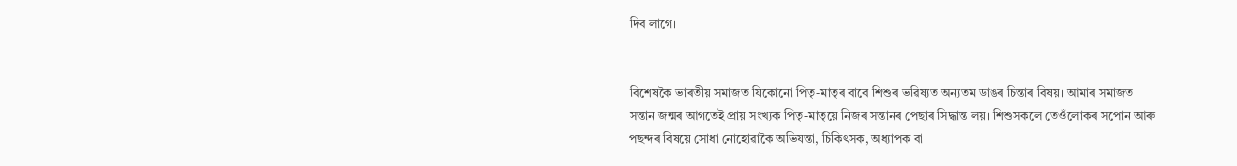দিব লাগে।


বিশেষকৈ ভাৰতীয় সমাজত যিকোনো পিতৃ-মাতৃৰ বাবে শিশুৰ ভৱিষ্যত অন্যতম ডাঙৰ চিন্তাৰ বিষয়। আমাৰ সমাজত সন্তান জন্মৰ আগতেই প্ৰায় সংখ্যক পিতৃ-মাতৃয়ে নিজৰ সন্তানৰ পেছাৰ সিদ্ধান্ত লয়। শিশুসকলে তেওঁলোকৰ সপোন আৰু পছন্দৰ বিষয়ে সোধা নোহোৱাকৈ অভিযন্তা, চিকিৎসক, অধ্যাপক বা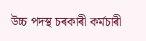উচ্চ পদস্থ চৰকাৰী কৰ্মচাৰী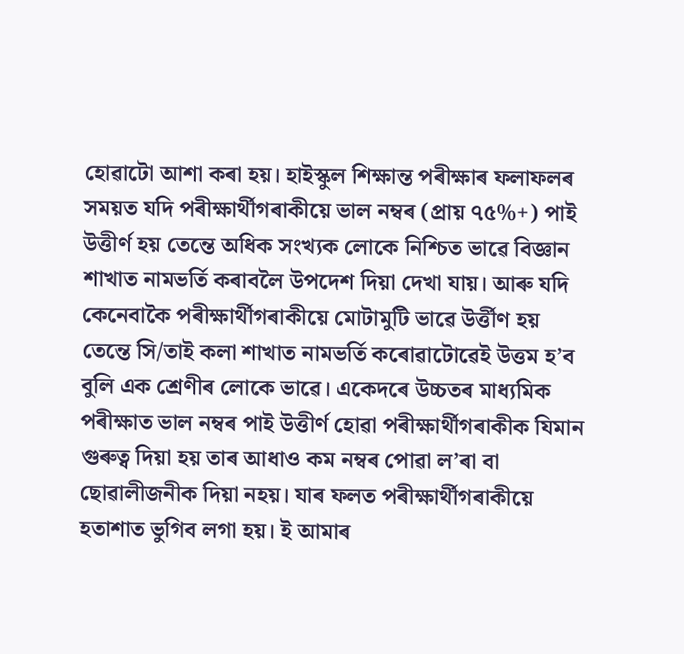হোৱাটো আশা কৰা হয়। হাইস্কুল শিক্ষান্ত পৰীক্ষাৰ ফলাফলৰ সময়ত যদি পৰীক্ষাৰ্থীগৰাকীয়ে ভাল নম্বৰ (প্ৰায় ৭৫%+) পাই উত্তীৰ্ণ হয় তেন্তে অধিক সংখ্যক লোকে নিশ্চিত ভাৱে বিজ্ঞান শাখাত নামভৰ্তি কৰাবলৈ উপদেশ দিয়া দেখা যায়। আৰু যদি কেনেবাকৈ পৰীক্ষাৰ্থীগৰাকীয়ে মোটামুটি ভাৱে উৰ্ত্তীণ হয় তেন্তে সি/তাই কলা শাখাত নামভৰ্তি কৰোৱাটোৱেই উত্তম হ’ব বুলি এক শ্ৰেণীৰ লোকে ভাৱে। একেদৰে উচ্চতৰ মাধ্যমিক পৰীক্ষাত ভাল নম্বৰ পাই উত্তীৰ্ণ হোৱা পৰীক্ষাৰ্থীগৰাকীক যিমান গুৰুত্ব দিয়া হয় তাৰ আধাও কম নম্বৰ পোৱা ল’ৰা বা ছোৱালীজনীক দিয়া নহয়। যাৰ ফলত পৰীক্ষাৰ্থীগৰাকীয়ে হতাশাত ভুগিব লগা হয়। ই আমাৰ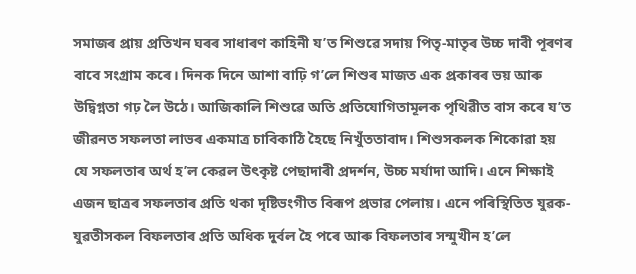সমাজৰ প্ৰায় প্ৰতিখন ঘৰৰ সাধাৰণ কাহিনী য’ত শিশুৱে সদায় পিতৃ-মাতৃৰ উচ্চ দাবী পূৰণৰ বাবে সংগ্ৰাম কৰে। দিনক দিনে আশা বাঢ়ি গ’লে শিশুৰ মাজত এক প্ৰকাৰৰ ভয় আৰু উদ্বিগ্নতা গঢ় লৈ উঠে। আজিকালি শিশুৱে অতি প্ৰতিযোগিতামূলক পৃথিৱীত বাস কৰে য’ত জীৱনত সফলতা লাভৰ একমাত্ৰ চাবিকাঠি হৈছে নিখুঁততাবাদ। শিশুসকলক শিকোৱা হয় যে সফলতাৰ অৰ্থ হ’ল কেৱল উৎকৃষ্ট পেছাদাৰী প্ৰদৰ্শন, উচ্চ মৰ্যাদা আদি। এনে শিক্ষাই এজন ছাত্ৰৰ সফলতাৰ প্ৰতি থকা দৃষ্টিভংগীত বিৰূপ প্ৰভাৱ পেলায়। এনে পৰিস্থিতিত যুৱক-যুৱতীসকল বিফলতাৰ প্ৰতি অধিক দুৰ্বল হৈ পৰে আৰু বিফলতাৰ সন্মুখীন হ’লে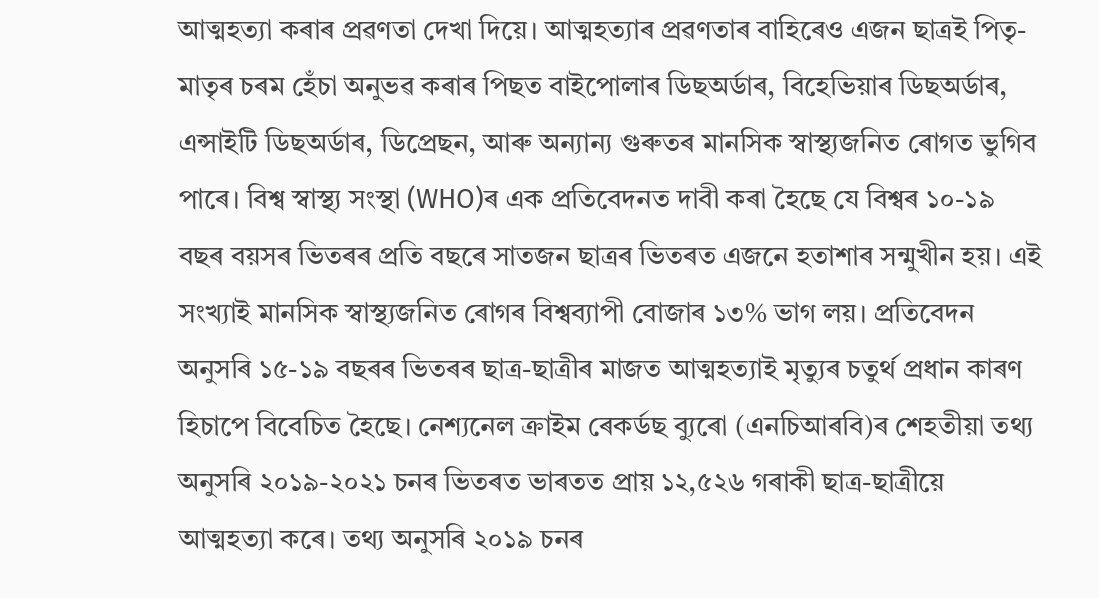আত্মহত্যা কৰাৰ প্ৰৱণতা দেখা দিয়ে। আত্মহত্যাৰ প্ৰৱণতাৰ বাহিৰেও এজন ছাত্ৰই পিতৃ-মাতৃৰ চৰম হেঁচা অনুভৱ কৰাৰ পিছত বাইপোলাৰ ডিছঅৰ্ডাৰ, বিহেভিয়াৰ ডিছঅৰ্ডাৰ, এন্সাইটি ডিছঅৰ্ডাৰ, ডিপ্ৰেছন, আৰু অন্যান্য গুৰুতৰ মানসিক স্বাস্থ্যজনিত ৰোগত ভুগিব পাৰে। বিশ্ব স্বাস্থ্য সংস্থা (WHO)ৰ এক প্ৰতিবেদনত দাবী কৰা হৈছে যে বিশ্বৰ ১০-১৯ বছৰ বয়সৰ ভিতৰৰ প্ৰতি বছৰে সাতজন ছাত্ৰৰ ভিতৰত এজনে হতাশাৰ সন্মুখীন হয়। এই সংখ্যাই মানসিক স্বাস্থ্যজনিত ৰোগৰ বিশ্বব্যাপী বোজাৰ ১৩% ভাগ লয়। প্ৰতিবেদন অনুসৰি ১৫-১৯ বছৰৰ ভিতৰৰ ছাত্ৰ-ছাত্ৰীৰ মাজত আত্মহত্যাই মৃত্যুৰ চতুৰ্থ প্ৰধান কাৰণ হিচাপে বিবেচিত হৈছে। নেশ্যনেল ক্ৰাইম ৰেকৰ্ডছ ব্যুৰো (এনচিআৰবি)ৰ শেহতীয়া তথ্য অনুসৰি ২০১৯-২০২১ চনৰ ভিতৰত ভাৰতত প্ৰায় ১২,৫২৬ গৰাকী ছাত্ৰ-ছাত্ৰীয়ে আত্মহত্যা কৰে। তথ্য অনুসৰি ২০১৯ চনৰ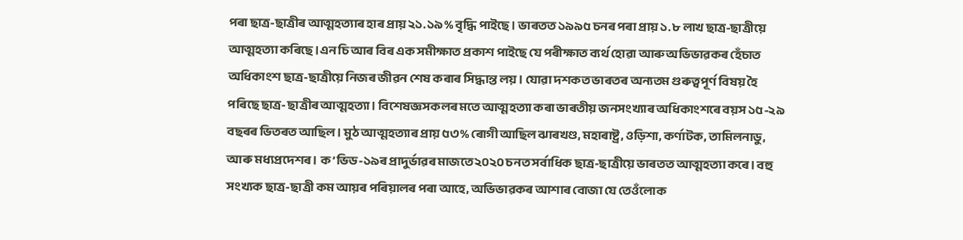পৰা ছাত্ৰ-ছাত্ৰীৰ আত্মহত্যাৰ হাৰ প্ৰায় ২১.১৯% বৃদ্ধি পাইছে। ভাৰতত ১৯৯৫ চনৰ পৰা প্ৰায় ১.৮ লাখ ছাত্ৰ-ছাত্ৰীয়ে আত্মহত্যা কৰিছে।এন চি আৰ বিৰ এক সমীক্ষাত প্ৰকাশ পাইছে যে পৰীক্ষাত ব্যৰ্থ হোৱা আৰু অভিভাৱকৰ হেঁচাত অধিকাংশ ছাত্ৰ-ছাত্ৰীয়ে নিজৰ জীৱন শেষ কৰাৰ সিদ্ধান্ত লয়। যোৱা দশকত ভাৰতৰ অন্যতম গুৰুত্বপূৰ্ণ বিষয় হৈ পৰিছে ছাত্ৰ- ছাত্ৰীৰ আত্মহত্যা। বিশেষজ্ঞসকলৰ মতে আত্মহত্যা কৰা ভাৰতীয় জনসংখ্যাৰ অধিকাংশৰে বয়স ১৫-২৯ বছৰৰ ভিতৰত আছিল। মুঠ আত্মহত্যাৰ প্ৰায় ৫৩% ৰোগী আছিল ঝাৰখণ্ড, মহাৰাষ্ট্ৰ, ওড়িশা, কৰ্ণাটক, তামিলনাডু, আৰু মধ্যপ্ৰদেশৰ। ক’ভিড-১৯ৰ প্ৰাদুৰ্ভাৱৰ মাজতে ২০২০ চনত সৰ্বাধিক ছাত্ৰ-ছাত্ৰীয়ে ভাৰতত আত্মহত্যা কৰে। বহু সংখ্যক ছাত্ৰ-ছাত্ৰী কম আয়ৰ পৰিয়ালৰ পৰা আহে, অভিভাৱকৰ আশাৰ বোজা যে তেওঁলোক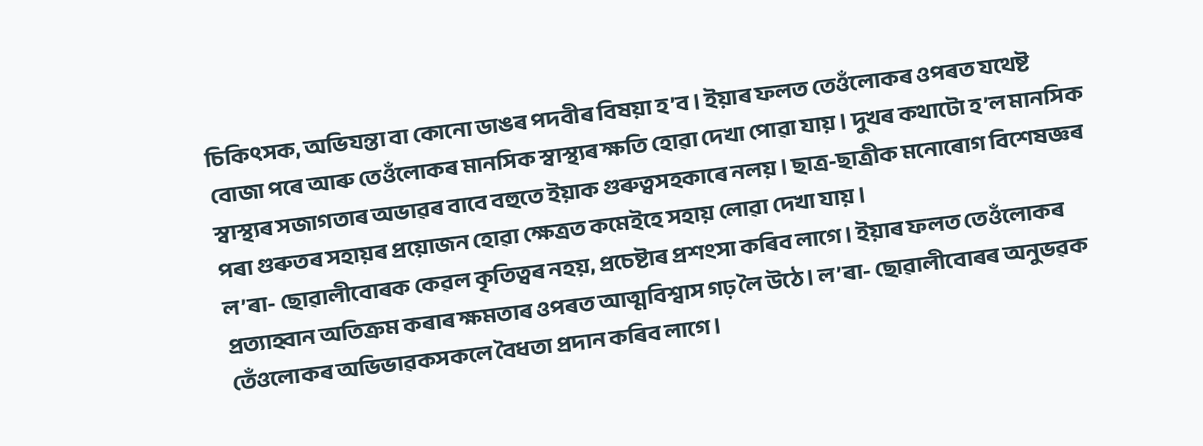চিকিৎসক, অভিযন্তা বা কোনো ডাঙৰ পদবীৰ বিষয়া হ’ব। ইয়াৰ ফলত তেওঁলোকৰ ওপৰত যথেষ্ট বোজা পৰে আৰু তেওঁলোকৰ মানসিক স্বাস্থ্যৰ ক্ষতি হোৱা দেখা পোৱা যায়। দুখৰ কথাটো হ’ল মানসিক স্বাস্থ্যৰ সজাগতাৰ অভাৱৰ বাবে বহুতে ইয়াক গুৰুত্বসহকাৰে নলয়। ছাত্ৰ-ছাত্ৰীক মনোৰোগ বিশেষজ্ঞৰ পৰা গুৰুতৰ সহায়ৰ প্ৰয়োজন হোৱা ক্ষেত্ৰত কমেইহে সহায় লোৱা দেখা যায়।
ল’ৰা- ছোৱালীবোৰক কেৱল কৃতিত্বৰ নহয়, প্ৰচেষ্টাৰ প্ৰশংসা কৰিব লাগে। ইয়াৰ ফলত তেওঁলোকৰ প্ৰত্যাহ্বান অতিক্ৰম কৰাৰ ক্ষমতাৰ ওপৰত আত্মবিশ্বাস গঢ় লৈ উঠে। ল’ৰা- ছোৱালীবোৰৰ অনুভৱক তেঁওলোকৰ অভিভাৱকসকলে বৈধতা প্ৰদান কৰিব লাগে।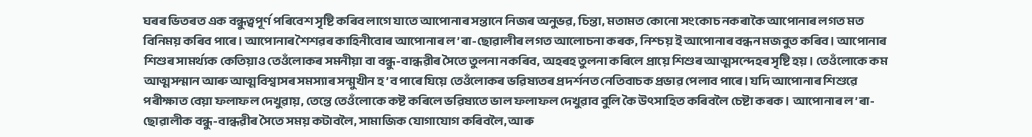ঘৰৰ ভিতৰত এক বন্ধুত্বপূৰ্ণ পৰিবেশ সৃষ্টি কৰিব লাগে যাতে আপোনাৰ সন্তানে নিজৰ অনুভৱ, চিন্তা, মতামত কোনো সংকোচ নকৰাকৈ আপোনাৰ লগত মত বিনিময় কৰিব পাৰে। আপোনাৰ শৈশৱৰ কাহিনীবোৰ আপোনাৰ ল’ৰা-ছোৱালীৰ লগত আলোচনা কৰক, নিশ্চয় ই আপোনাৰ বন্ধন মজবুত কৰিব। আপোনাৰ শিশুৰ সামৰ্থ্যক কেতিয়াও তেওঁলোকৰ সমনীয়া বা বন্ধু-বান্ধৱীৰ সৈতে তুলনা নকৰিব, অহৰহ তুলনা কৰিলে প্ৰায়ে শিশুৰ আত্মসন্দেহৰ সৃষ্টি হয়। তেওঁলোকে কম আত্মসন্মান আৰু আত্মবিশ্বাসৰ সমস্যাৰ সন্মুখীন হ’ব পাৰে যিয়ে তেওঁলোকৰ ভৱিষ্যতৰ প্ৰদৰ্শনত নেতিবাচক প্ৰভাৱ পেলাব পাৰে। যদি আপোনাৰ শিশুৱে পৰীক্ষাত বেয়া ফলাফল দেখুৱায়, তেন্তে তেওঁলোকে কষ্ট কৰিলে ভৱিষ্যতে ভাল ফলাফল দেখুৱাব বুলি কৈ উৎসাহিত কৰিবলৈ চেষ্টা কৰক। আপোনাৰ ল’ৰা-ছোৱালীক বন্ধু-বান্ধৱীৰ সৈতে সময় কটাবলৈ, সামাজিক যোগাযোগ কৰিবলৈ, আৰু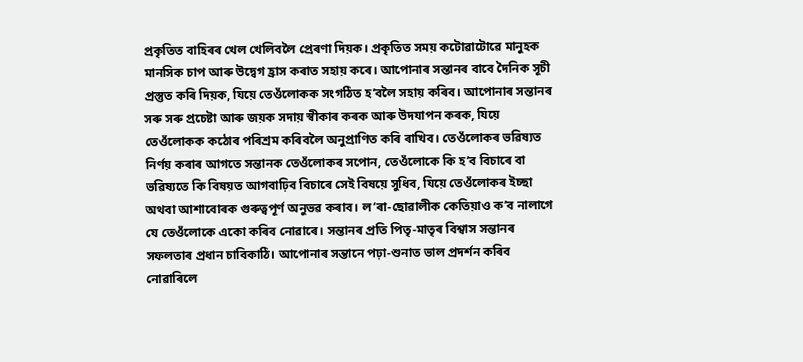প্ৰকৃতিত বাহিৰৰ খেল খেলিবলৈ প্ৰেৰণা দিয়ক। প্ৰকৃতিত সময় কটোৱাটোৱে মানুহক মানসিক চাপ আৰু উদ্বেগ হ্ৰাস কৰাত সহায় কৰে। আপোনাৰ সন্তানৰ বাবে দৈনিক সূচী প্ৰস্তুত কৰি দিয়ক, যিয়ে তেওঁলোকক সংগঠিত হ’বলৈ সহায় কৰিব। আপোনাৰ সন্তানৰ সৰু সৰু প্ৰচেষ্টা আৰু জয়ক সদায় স্বীকাৰ কৰক আৰু উদযাপন কৰক, যিয়ে তেওঁলোকক কঠোৰ পৰিশ্ৰম কৰিবলৈ অনুপ্ৰাণিত কৰি ৰাখিব। তেওঁলোকৰ ভৱিষ্যত নিৰ্ণয় কৰাৰ আগতে সন্তানক তেওঁলোকৰ সপোন, তেওঁলোকে কি হ’ব বিচাৰে বা ভৱিষ্যতে কি বিষয়ত আগবাঢ়িব বিচাৰে সেই বিষয়ে সুধিব, যিয়ে তেওঁলোকৰ ইচ্ছা অথবা আশাবোৰক গুৰুত্বপূৰ্ণ অনুভৱ কৰাব। ল’ৰা-ছোৱালীক কেতিয়াও ক’ব নালাগে যে তেওঁলোকে একো কৰিব নোৱাৰে। সন্তানৰ প্ৰতি পিতৃ-মাতৃৰ বিশ্বাস সন্তানৰ সফলতাৰ প্ৰধান চাবিকাঠি। আপোনাৰ সন্তানে পঢ়া-শুনাত ভাল প্ৰদৰ্শন কৰিব নোৱাৰিলে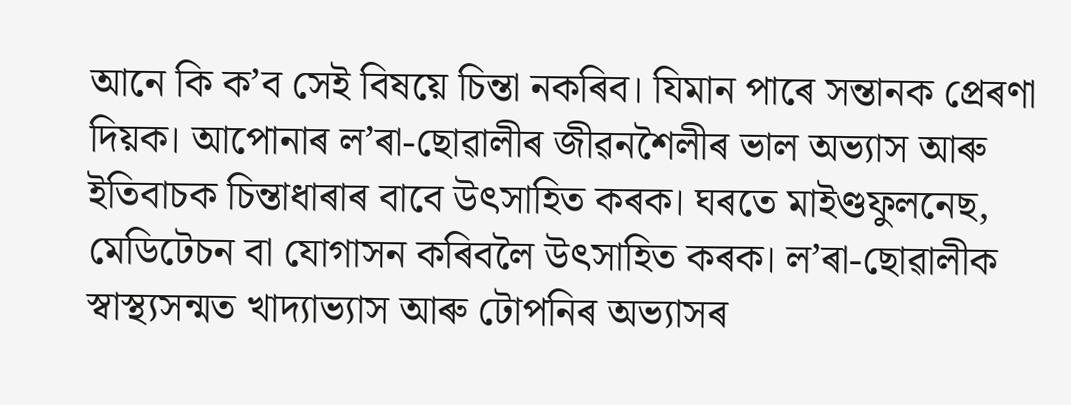আনে কি ক’ব সেই বিষয়ে চিন্তা নকৰিব। যিমান পাৰে সন্তানক প্ৰেৰণা দিয়ক। আপোনাৰ ল’ৰা-ছোৱালীৰ জীৱনশৈলীৰ ভাল অভ্যাস আৰু ইতিবাচক চিন্তাধাৰাৰ বাবে উৎসাহিত কৰক। ঘৰতে মাইণ্ডফুলনেছ, মেডিটেচন বা যোগাসন কৰিবলৈ উৎসাহিত কৰক। ল’ৰা-ছোৱালীক স্বাস্থ্যসন্মত খাদ্যাভ্যাস আৰু টোপনিৰ অভ্যাসৰ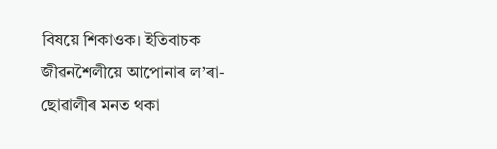বিষয়ে শিকাওক। ইতিবাচক জীৱনশৈলীয়ে আপোনাৰ ল’ৰা-ছোৱালীৰ মনত থকা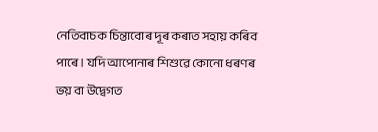নেতিবাচক চিন্তাবোৰ দূৰ কৰাত সহায় কৰিব পাৰে। যদি আপোনাৰ শিশুৱে কোনো ধৰণৰ ভয় বা উদ্বেগত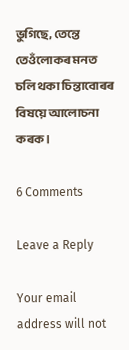ভুগিছে, তেন্তে তেওঁলোকৰ মনত চলি থকা চিন্তাবোৰৰ বিষয়ে আলোচনা কৰক।

6 Comments

Leave a Reply

Your email address will not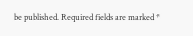be published. Required fields are marked *